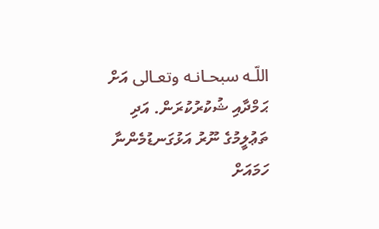اللّـه سبحـانـه وتعـالى އަށް ޙަމްދާއި ޝުކުރުކުރަން. އަދި ތަޢުލީމުގެ ނޫރު އަޅުގަނޑުމެންނާ ހަމައަށް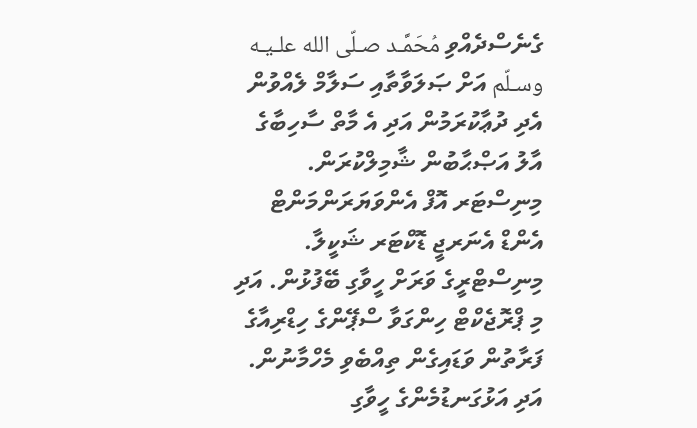ގެނެސްދެއްވި مُحَمَّـد صـلّى الله علـيـه وسـلّم އަށް ޞަލަވާތާއި ސަލާމް ލެއްވުން އެދި ދުޢާކުރަމުން އަދި އެ މާތް ސާހިބާގެ އާލު އަޞްޙާބުން ޝާމިލްކުރަން.
މިނިސްޓަރ އޮފް އެންވަޔަރަންމަންޓް އެންޑް އެނަރޖީ ޑޮކްޓަރ ޝަކީލާ. މިނިސްޓްރީގެ ވަރަށް ހީވާގި ބޭފުޅުން. އަދި މި ޕްރޮޖެކްޓް ހިންގަވާ ސްޕޭންގެ ހިޑްރިއާގެ ފަރާތުން ވަޑައިގެން ތިއްބެވި މެހްމާނުން. އަދި އަޅުގަނޑުމެންގެ ހީވާގި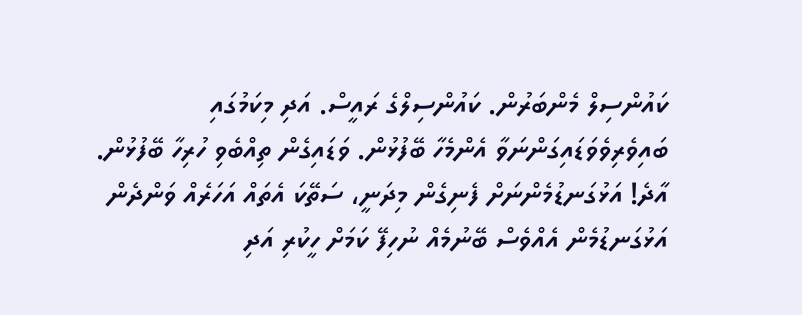ކައުންސިލް މެންބަރުން. ކައުންސިލްގެ ރައީސް. އަދި މިކަމުގައި ބައިވެރިވެވަޑައިގަންނަވާ އެންމެހާ ބޭފުޅުން. ވަޑައިގެން ތިއްބެވި ހުރިހާ ބޭފުޅުން.
އާދެ! އަޅުގަނޑުމެންނަށް ފެނިގެން މިދަނީ، ސަތޭކަ އެތައް އަހަރެއް ވަންދެން އަޅުގަނޑުމެން އެއްވެސް ބޭނުމެއް ނުހިފޭ ކަމަށް ހީކުރި އަދި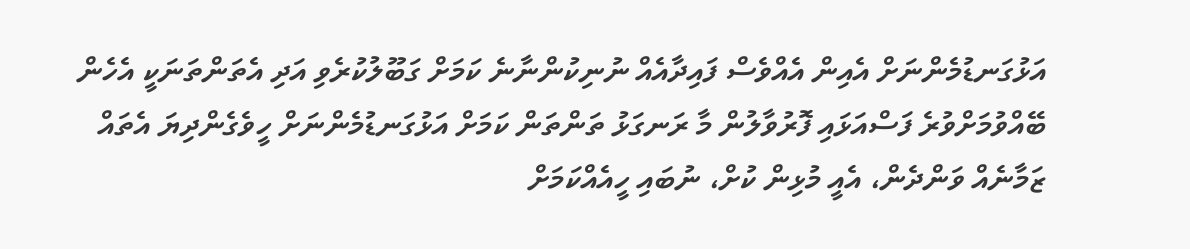އަޅުގަނޑުމެންނަށް އެއިން އެއްވެސް ފައިދާއެއް ނުނިކުންނާނެ ކަމަށް ގަބޫލުކުރެވި އަދި އެތަންތަނަކީ އެހެން ބޭއްވުމަށްވުރެ ފަސްއަޅައި ފޮރުވާލުން މާ ރަނގަޅު ތަންތަން ކަމަށް އަޅުގަނޑުމެންނަށް ހީވެގެންދިޔަ އެތައް ޒަމާނެއް ވަންދެން، އެއީ މުޅިން ކުށް، ނުބައި ހީއެއްކަމަށް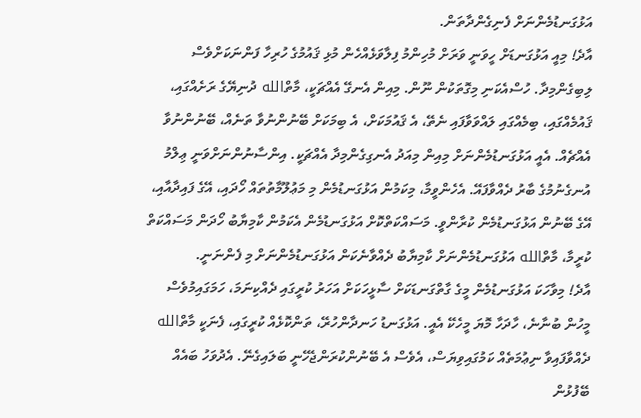އަޅުގަނޑުމެންނަށް ފެނިގެންދާތަން.
އާދެ! މިއީ އަޅުގަނޑަށް ހީވަނީ ވަރަށް މުހިންމު ފިލާވަޅެއްހެން މުޅި ޤައުމުގެ ހުރިހާ ފަންނަކަށްވެސް ލިބިގެންމިދާ. ހުސްއެކަނި މިގޮތަކުން ނޫން. މިއިން އެނގޭ އެއްޗަކީ، މާތްالله ދުނިޔޭގެ ރަށެއްގައި، ޤައުމެއްގައި، ބިމެއްގައި ލައްވަވާފައި ނެތޭ، އެ ޤައުމަކަށް، އެ ބިމަކަށް ބޭނުންނުވާ ތަނެއް، ބޭނުންނުވާ އެއްޗެއް. އެއީ އަޅުގަނޑުމެންނަށް މިއިން މިއަދު އެނގިގެންމިދާ އެއްޗަކީ. އިންސާނުންނަށްވަނީ ޢިލްމު އުނގެނުމުގެ ބާރު ދެއްވާފައޭ. އެހެންވީމާ، މިކަމުން އަޅުގަނޑުމެން މި މަޢުލޫމާތުތައް ހޯދައި، އޭގެ ފައިދާއާއި، އޭގެ ބޭނުން އަޅުގަނޑުމެން ކުރާންވީ. މަސައްކަތްކޮށް އަޅުގަނޑުމެން އެކަމުން ކާމިޔާބު ހޯދަން މަސައްކަތް ކުރީމާ، މާތްالله އަޅުގަނޑުމެންނަށް ކާމިޔާބު ދެއްވާނެކަން އަޅުގަނޑުމެންނަށް މި ފެންނަނީ.
އާދެ! މިވާހަކަ އަޅުގަނޑުމެން މީގެ ގާތްގަނޑަކަށް ސާޅީހަކަށް އަހަރު ކުރީގައި ދެއްކިނަމަ، ހަމަގައިމުވެސް މީހުން ބުނާނެ، ހާދަހާ މޮޔަ މީހެކޭ އެއީ. އަޅުގަނޑު ހަނދާންހުރޭ، ތަންކޮޅެއް ކުރީގައި، ފެނަކީ މާތްالله ދެއްވާފައިވާ ނިޢުމަތެއް ކަމުގައިވިޔަސް، އެވެސް އެ ބޭނުންކުރަންޖެހޭނީ ބަލައިގެނޭ. އެދުވަހު ބައެއް ބޭފުޅުން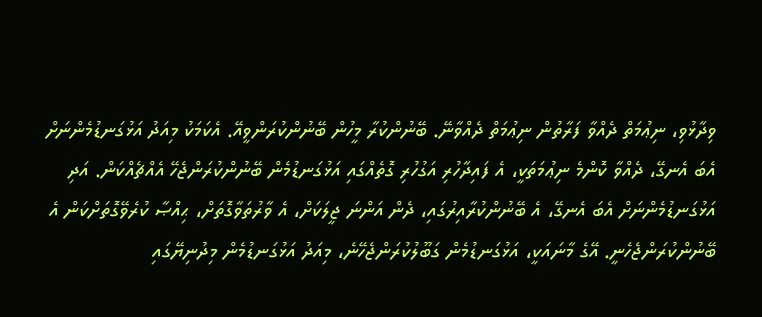ވިދާޅުވި، ނިޢުމަތް ދެއްވާ ފަރާތުން ނިޢުމަތް ދެއްވާނޭ. ބޭނުންކުރާ މީހުން ބޭނުންކުރަންވީއޭ. އެކަމަކު މިއަދު އަޅުގަނޑުމެންނަށް އެބަ އެނގޭ، ދެއްވާ ކޮންމެ ނިޢުމަތަކީ، އެ ފައިދާހުރި އަގުހުރި ގޮތެއްގައި އަޅުގަނޑުމެން ބޭނުންކުރަންޖެހޭ އެއްޗެއްކަން. އަދި އަޅުގަނޑުމެންނަށް އެބަ އެނގޭ، އެ ބޭނުންކުރާއިރުގައި، ދެން އަންނަ ޖީލަކަށް، އެ ވާރުތަވާގޮތަށް، ޙިއްޞާ ކުރެވޭގޮތަށްކަން އެ ބޭނުންކުރަންޖެހެނީ. އޭގެ މާނައަކީ، އަޅުގަނޑުމެން ގަބޫލުކުރަންޖެހޭނެ، މިއަދު އަޅުގަނޑުމެން މިދުނިޔޭގައި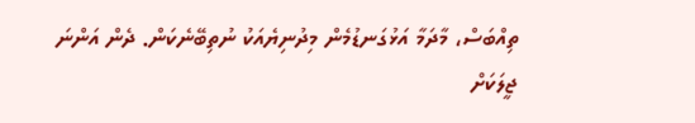ތިއްބަސް، މާދަމާ އަޅުގަނޑުމެން މިދުނިޔެއަކު ނުތިބޭނެކަން. ދެން އަންނަ ޖީލަކަށް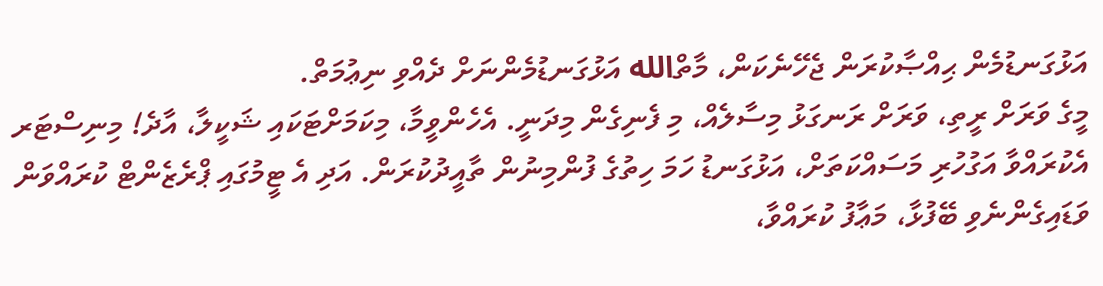އަޅުގަނޑުމެން ޙިއްޞާކުރަން ޖެހޭނެކަން، މާތްالله އަޅުގަނޑުމެންނަށް ދެއްވި ނިޢުމަތް.
މީގެ ވަރަށް ރީތި، ވަރަށް ރަނގަޅު މިސާލެއް، މި ފެނިގެން މިދަނީ. އެހެންވީމާ، މިކަމަށްޓަކައި ޝަކީލާ، އާދެ! މިނިސްޓަރ އެކުރައްވާ އަގުހުރި މަސައްކަތަށް، އަޅުގަނޑު ހަމަ ހިތުގެ ފުންމިނުން ތާއީދުކުރަން. އަދި އެ ޓީމުގައި ޕްރެޒެންޓް ކުރައްވަން ވަޑައިގެންނެވި ބޭފުޅާ، މަޢާފު ކުރައްވާ،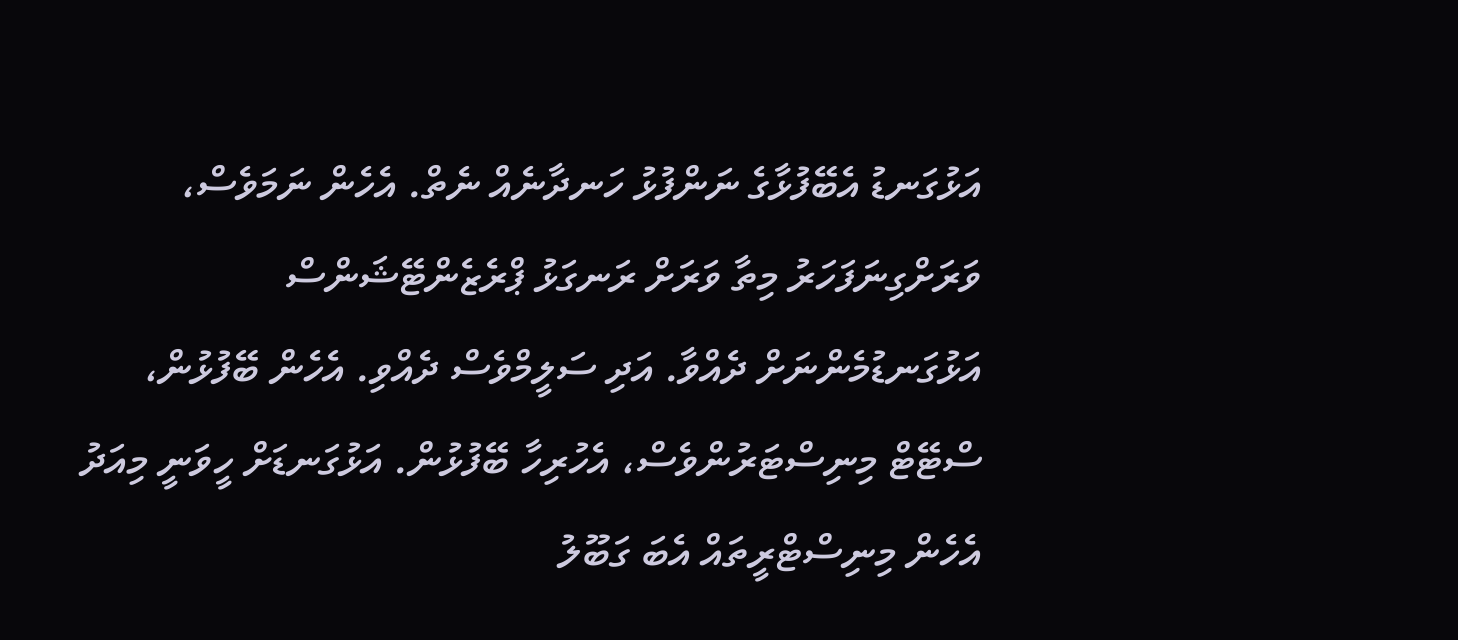އަޅުގަނޑު އެބޭފުޅާގެ ނަންފުޅު ހަނދާނެއް ނެތް. އެހެން ނަމަވެސް، ވަރަށްގިނަފަހަރު މިތާ ވަރަށް ރަނގަޅު ޕްރެޒެންޓޭޝަންސް އަޅުގަނޑުމެންނަށް ދެއްވާ. އަދި ސަލީމްވެސް ދެއްވި. އެހެން ބޭފުޅުން، ސްޓޭޓް މިނިސްޓަރުންވެސް، އެހުރިހާ ބޭފުޅުން. އަޅުގަނޑަށް ހީވަނީ މިއަދު އެހެން މިނިސްޓްރީތައް އެބަ ގަބޫލު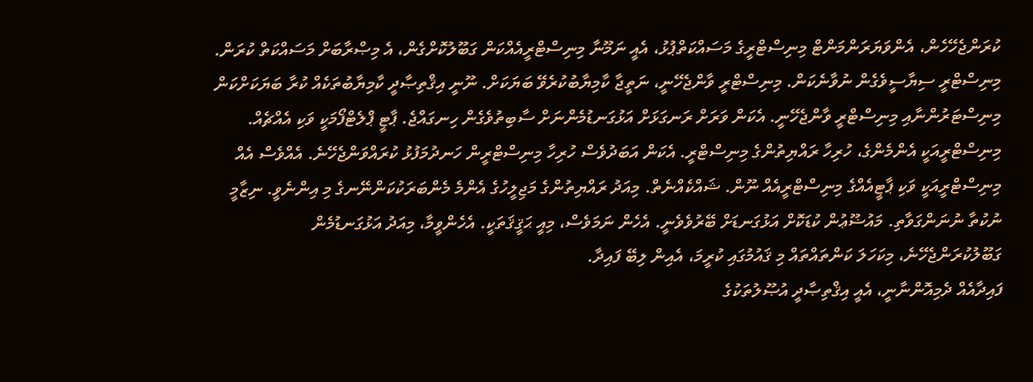ކުރަންޖެހޭހެން، އެންވަޔަރަންމަންޓް މިނިސްޓްރީގެ މަސައްކަތްޕުޅު، އެއީ ނަމޫނާ މިނިސްޓްރީއެއްކަން ގަބޫލުކޮށްގެން، އެ މިޞްރާބަށް މަސައްކަތް ކުރަން. މިނިސްޓްރީ ސިޔާސީވެގެން ނުވާނެކަން. މިނިސްޓްރީ ވާންޖެހޭނީ، ނަތީޖާ ކާމިޔާބުކުރެވޭ ބަޔަކަށް. ނޫނީ އިޤްތިޞާދީ ކާމިޔާބުތަކެއް ކުރާ ބަޔަކަށްކަން މިނިސްޓަރުންނާއި މިނިސްޓްރީ ވާންޖެހޭނީ. އެކަން ވަރަށް ރަނގަޅަށް އަޅުގަނޑުމެންނަށް ސާބިތުވެގެން ހިނގައްޖެ. ޕާޓީ ޕްލެޓްފޯމަކީ ވަކި އެއްޗެއް. މިނިސްޓްރީއަކީ އެންމެންގެ، ހުރިހާ ރައްޔިތުންގެ މިނިސްޓްރީ. އެކަން އަބަދުވެސް ހުރިހާ މިނިސްޓްރީން ހަނދުމަފުޅު ކުރައްވަންޖެހޭނެ. އެއްވެސް އެއް މިނިސްޓްރީއަކީ ވަކި ޕާޓީއެއްގެ މިނިސްޓްރީއެއް ނޫން. ޝައްކެއްނެތް. މިއަދު ރައްޔިތުންގެ މަޖިލީހުގެ އެންމެ މެންބަރަކުކަންނޭނގެ މި އިންނެވީ. ނިޒާމީ ނުކުތާ ނުނަންގަވާތި. މައުޟޫޢުން ކުޑަކޮށް އަޅުގަނޑަށް ބޭރުވެވެނީ. އެހެން ނަމަވެސް، މިއީ ޙަޤީޤަތަކީ. އެހެންވީމާ، މިއަދު އަޅުގަނޑުމެން ގަބޫލުކުރަންޖެހޭނެ، މިކަހަލަ ކަންތައްތައް މި ޤައުމުގައި ކުރީމަ، އެއިން ލިބޭ ފައިދާ.
ފައިދާއެއް ދެމިއޮންނާނީ، އެއީ އިޤްތިޞާދީ އުޞޫލުތަކުގެ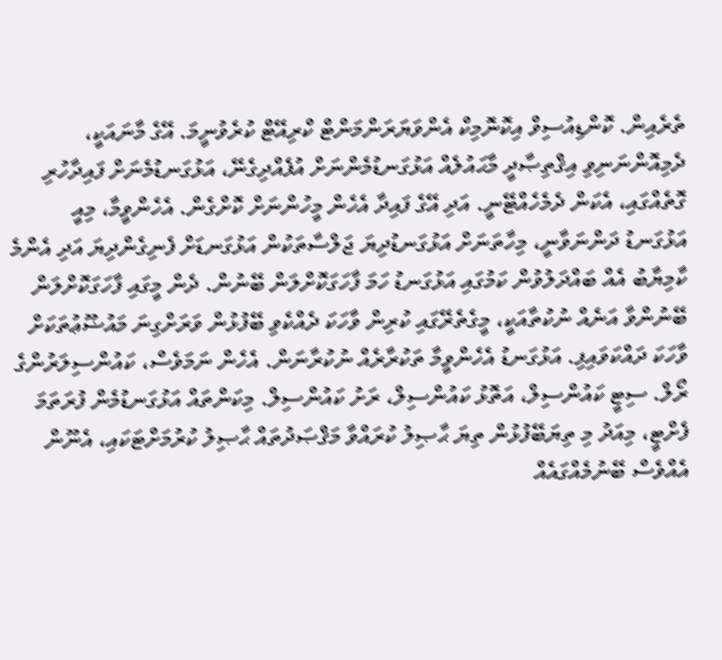ތެރެއިން. ކޮންޑިއުސިވް އިކޮނޮމިކް އެންވަޔަރަންމަންޓް ކްރިއޭޓް ކުރެވުނީމަ. އޭގެ މާނައަކީ، ދެމިއޮންނަނިވި އިޤްތިޞާދީ މާޙައުލެއް އަޅުގަނޑުމެންނަށް އުފެއްދިގެނޭ، އަޅުގަނޑުމެނަށް ފައިދާހުރި ގޮތެއްގައި، އެކަން ދެމެހެއްޓޭނީ. އަދި އޭގެ ފައިދާ އެހެން މީހުންނަށް ކޮށްގެން. އެހެންވީމާ، މިއީ އަޅުގަނޑު ދަންނަވާނީ، މިހާތަނަށް އަޅުގަނޑުދިޔަ ޖަލްސާތަކުން އަޅުގަނޑަށް ފެނިގެންދިޔަ އަދި އެންމެ ކާމިޔާބު އެއް ބައްދަލުވުން ކަމުގައި އަޅުގަނޑު ހަމަ ފާހަގަކޮށްލަން ބޭނުން. ދެން މީގައި ފާހަގަކޮށްލަން ބޭނުންވާ އަނެއް ނުކުތާއަކީ، މީގެތެރޭގައި ކުރިން ވާހަކަ ދެއްކެވި ބޭފުޅުން ވަރަށްގިނަ މައުޟޫޢުތަކަށް ވާހަކަ ދައްކަވައިފި. އަޅުގަނޑު އެހެންވީމާ ތަކުރާރެއް ނުކުރާނަން. އެހެން ނަމަވެސް، ކައުންސިލަރުންގެ ރޯލް. ސިޓީ ކައުންސިލް، އަތޮޅު ކައުންސިލް، ރަށު ކައުންސިލް. މިކަންތައް އަޅުގަނޑުމެން ފުރަތަމަ ފެށްޓީ، މިއަދު މި ތިޔަބޭފުޅުން ތިޔަ ޙާޞިލު ކުރައްވާ މަޤްޞަދުތައް ޙާޞިލު ކުރުމަށްޓަކައި، އެނޫން އެއްވެސް ބޭނުމެއްގައެއް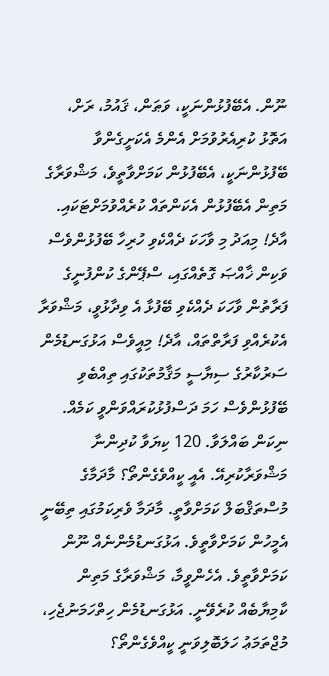ނޫން. އެބޭފުޅުންނަކީ، ވަޠަން، ޤައުމު، ރަށް، އަތޮޅު ކުރިއެރުވުމަށް އެންމެ އެކަށީގެންވާ ބޭފުޅުންނަކީ، އެބޭފުޅުން ކަމަށްވާތީވެ، މަޝްވަރާގެ މަތިން އެބޭފުޅުން އެކަންތައް ކުރެއްވުމަށްޓަކައި.
އާދެ! މިއަދު މި ވާހަކަ ދެއްކެވި ހުރިހާ ބޭފުޅުންވެސް ވަކިން ޚާއްޞަ ގޮތެއްގައި، ސްޕޭންގެ ކުންފުނީގެ ފަރާތުން ވާހަކަ ދެއްކެވި ބޭފުޅާ އެ ވިދާޅުވީ، މަޝްވަރާ އެކުރެއްވި ފަރާތްތައް، އާދެ! މިއީވެސް އަޅުގަނޑުމެން ސަރުކާރުގެ ސިޔާސީ މަޤާމުތަކުގައި ތިއްބެވި ބޭފުޅުންވެސް ހަމަ ދަސްފުޅުކުރައްވަންވީ ކަމެއް. ނިކަން ބައްލަވާ. 120 ކިޔަވާ ކުދިންނާ މަޝްވަރާކުރިއޭ. އެއީ ކީއްވެގެންތޯ؟ މާދަމާގެ މުސްތަޤްބަލް ކަމަށްވާތީ. މާދަމާ ވެރިކަމުގައި ތިބޭނީ އެމީހުން ކަމަށްވާތީވެ. އަޅުގަނޑުމެންނެއް ނޫން ކަމަށްވާތީވެ. އެހެންވީމާ، މަޝްވަރާގެ މަތިން ކާމިޔާބެއް ކުރެވޭނީ. އަޅުގަނޑުމެން ހިތްހަމަނުޖެހި، މުޖްތަމަޢު ހަލަބޮލިވަނީ ކީއްވެގެންތޯ؟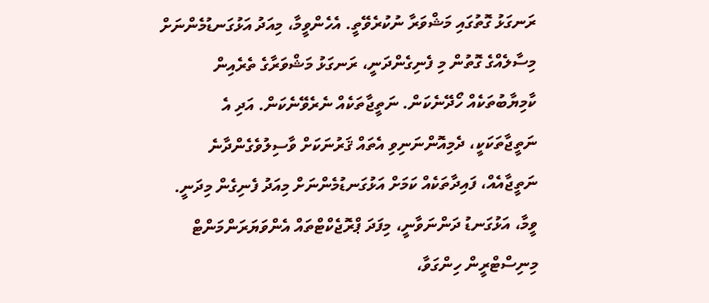ރަނގަޅު ގޮތުގައި މަޝްވަރާ ނުކުރެވޭތީ. އެހެންވީމާ، މިއަދު އަޅުގަނޑުމެންނަށް މިސާލެއްގެ ގޮތުން މި ފެނިގެންދަނީ، ރަނގަޅު މަޝްވަރާގެ ތެރެއިން ކާމިޔާބުތަކެއް ހޯދޭނެކަން. ނަތީޖާތަކެއް ނެރެވޭނެކަން. އަދި އެ ނަތީޖާތަކަކީ، ދެމިއޮންނަނިވި އެތައް ޤަރުނަކަށް ވާސިލުވެގެންދާނެ ނަތީޖާއެއް، ފައިދާތަކެއް ކަމަށް އަޅުގަނޑުމެންނަށް މިއަދު ފެނިގެން މިދަނީ.
ވީމާ، އަޅުގަނޑު ދަންނަވާނީ، މިފަދަ ޕްރޮޖެކްޓްތައް އެންވަޔަރަންމަންޓް މިނިސްޓްރީން ހިންގަވާ،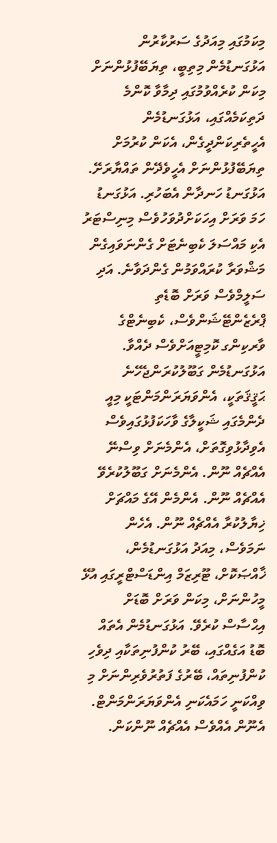މިކަމުގައި މިއަދުގެ ސަރުކާރުން އަޅުގަނޑުމެން މިތިބީ، ތިޔަބޭފުޅުންނަށް މިކަން ކުރެއްވުމުގައި ދިމާވާ ކޮންމެ ދަތިކަމެއްގައި، އަޅުގަނޑުމެން އެހީތެރިކަންދީގެން، އެކަން ކުރުމަށް ތިޔަބޭފުޅުންނަށް އެހީވެދޭން ތައްޔާރަށޭ. އަޅުގަނޑު ހަނދާން އެބަހުރި. އަޅުގަނޑު ހަމަ ވަރަށް އިހަކަށްދުވަހުވެސް މިނިސްޓަރު އެކި މައްސަލަ ކެބިނެޓަށް ގެންނަވައިގެން މަޝްވަރާ ކުރައްވަމުން ގެންދަވާނެ. އަދި ސަލީމްވެސް ވަރަށް ބޮޑެތި ޕްރެޒެންޓޭޝަންވެސް، ކެބިނެޓްގެ ވާރކިންގ ކޮމިޓީއަށްވެސް ދެއްވާ. އަޅުގަނޑުމެން ގަބޫލުކުރަންޖެހޭނެ ޙަޤީޤަތަކީ، އެންވަޔަރަންމަންޓަކީ މިއީ ދެންމެގައި ޝަކީލާގެ ވާހަކަފުޅުގައިވެސް އެވިދާޅުވިގޮތަށް، އެންމެނަށް ވިސްނޭ އެއްޗެއް ނޫން. އެންމެނަށް ގަބޫލުކުރެވޭ އެއްޗެއް ނޫން. އެންމެން އޭގެ މައްޗަށް ޚިޔާލުކުރާ އެއްޗެއް ނޫން. އެހެން ނަމަވެސް، މިއަދު އަޅުގަނޑުމެން، ޚާއްޞަކޮށް، ޓޫރިޒަމް އިންޑަސްޓްރީގައި އުޅޭ މީހުންނަށް، މިކަން ވަރަށް ބޮޑަށް އިޙްސާސް ކުރެވޭ. އަޅުގަނޑުމެން އެތައް ބޮޑު އަގެއްގައި، ބޭރު ކުންފުނިތަކާއި ދިވެހި ކުންފުނިތައް، ބޭރުގެ ފަތުރުވެރިންނަށް މި ވިއްކަނީ ހަމައެކަނި އެންވަޔަރަންމަންޓް. އެނޫން އެއްވެސް އެއްޗެއް ނޫންކަން.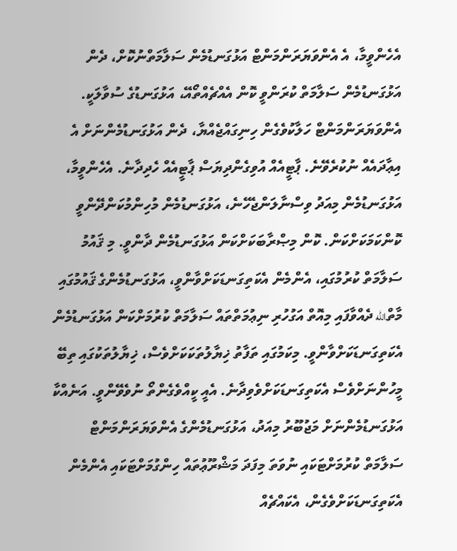އެހެންވީމާ، އެ އެންވަޔަރަންމަންޓް އަޅުގަނޑުމެން ސަލާމަތްނުކޮށް، ދެން އަޅުގަނޑުމެން ސަލާމަތް ކުރަންވީ ކޮން އެއްޗެއްތޯއޭ، އަޅުގަނޑުގެ ސުވާލަކީ. އެންވަޔަރަންމަންޓް ހަލާކުވެގެން ހިނިގައްޖެއްޔާ، ދެން އަޅުގަނޑުމެންނަށް އެ އިޢާދައެއް ނުކުރެވޭނެ. ޕާޓީއެއް އުވިގެންދިޔަސް ޕާޓީއެއް ހެދިދާނެ. އެހެންވީމާ، އަޅުގަނޑުމެން މިއަދު ވިސްނާލަންޖެހޭނެ، އަޅުގަނޑުމެން މުހިންމުކަންދޭންވީ ކޮންކަމަކަށްކަން. ކޮން މިޞްރާބަކަށްކަން އަޅުގަނޑުމެން ދާންވީ. މި ޤައުމު ސަލާމަތް ކުރުމުގައި، އެންމެން އެކަތިގަނޑަކަށްވާންވީ، އަޅުގަނޑުމެންގެ ޤައުމުގައި މާތްالله ދެއްވާފައި މިއޮތް އަގުހުރި ނިޢުމަތްތައް ސަލާމަތް ކުރުމަށްކަން އަޅުގަނޑުމެން އެކަތިގަނޑަކަށްވާންވީ. މިކަމުގައި ތަފާތު ޚިޔާލުތަކަކަށްވެސް، ޚިޔާލުތަކުގައި ތިބޭ މީހުންނަށްވެސް އެކަތިގަނޑަކަށްވެވިދާނެ. އެއީ ކީއްވެގެންތޯ ނުވެވޭންވީ. އަނެއްކާ އަޅުގަނޑުމެންނަށް މަޖުބޫރު މިއަދު، އަޅުގަނޑުމެންގެ އެންވަޔަރަންމަންޓް ސަލާމަތް ކުރުމަށްޓަކައި ނުވަތަ މިފަދަ މަޝްރޫޢުތައް ހިންގުމަށްޓަކައި އެންމެން އެކަތިގަނޑަކަށްވެގެން، އެކައްޗެއް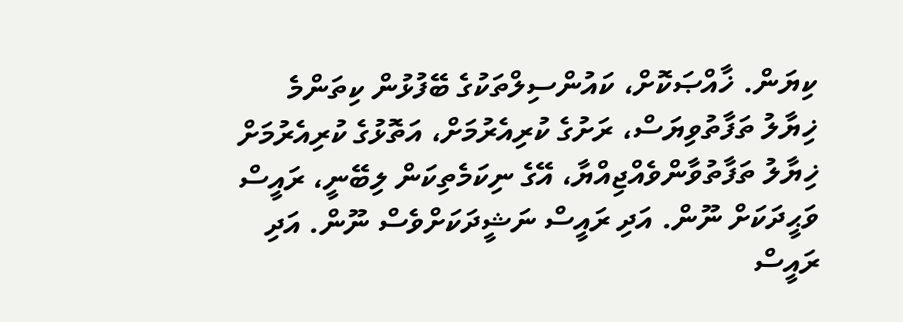ކިޔަން. ޚާއްޞަކޮށް، ކައުންސިލްތަކުގެ ބޭފުޅުން ކިތަންމެ ޚިޔާލު ތަފާތުވިޔަސް، ރަށުގެ ކުރިއެރުމަށް، އަތޮޅުގެ ކުރިއެރުމަށް ޚިޔާލު ތަފާތުވާންވެއްޖިއްޔާ، އޭގެ ނިކަމެތިކަން ލިބޭނީ، ރައީސް ވަޙީދަކަށް ނޫން. އަދި ރައީސް ނަޝީދަކަށްވެސް ނޫން. އަދި ރައީސް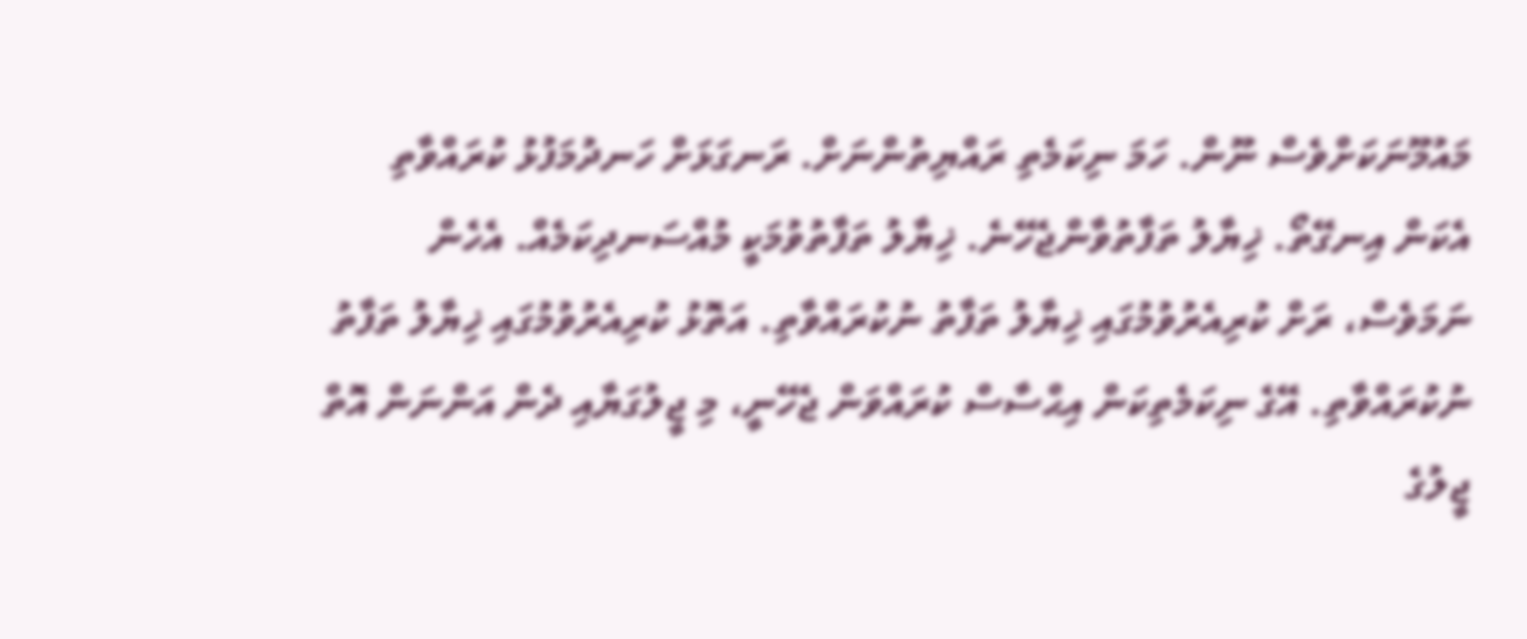މައުމޫނަކަށްވެސް ނޫން. ހަމަ ނިކަމެތި ރައްޔިތުންނަށް. ރަނގަޅަށް ހަނދުމަފުޅު ކުރައްވާތި އެކަން އިނގޭތޯ. ޚިޔާލު ތަފާތުވާންޖެހޭނެ. ޚިޔާލު ތަފާތުވުމަކީ މުއްސަނދިކަމެއް. އެހެން ނަމަވެސް، ރަށް ކުރިއެރުވުމުގައި ޚިޔާލު ތަފާތު ނުކުރައްވާތި. އަތޮޅު ކުރިއެރުވުމުގައި ޚިޔާލު ތަފާތު ނުކުރައްވާތި. އޭގެ ނިކަމެތިކަން އިޙްސާސް ކުރައްވަން ޖެހޭނީ، މި ޖީލުގަޔާއި ދެން އަންނަން އޮތް ޖީލުގެ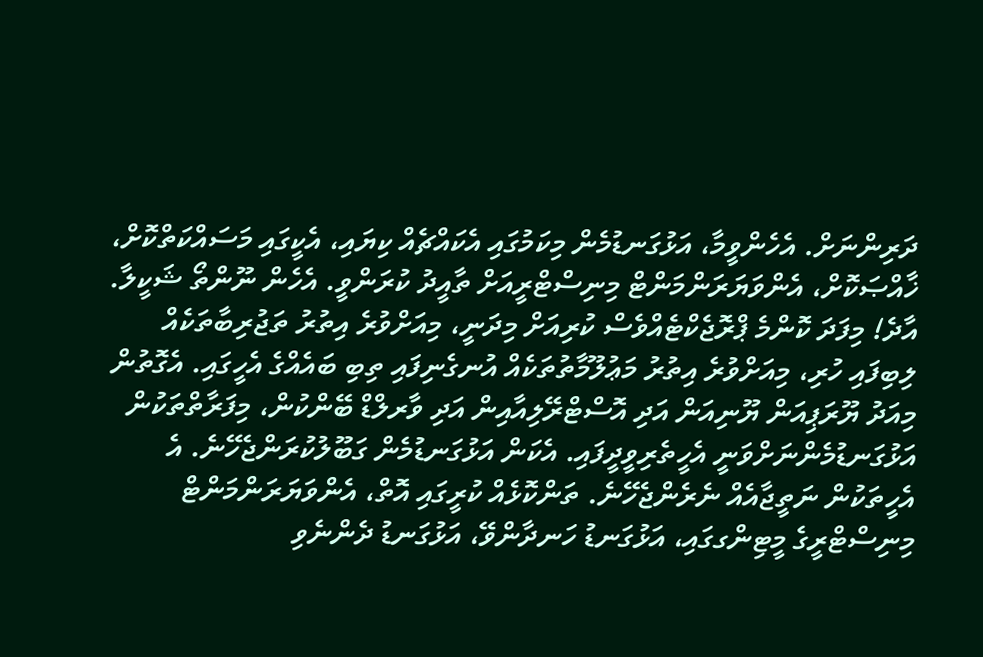ދަރިންނަށް. އެހެންވީމާ، އަޅުގަނޑުމެން މިކަމުގައި އެކައްޗެއް ކިޔައި، އެކީގައި މަސައްކަތްކޮށް، ޚާއްޞަކޮށް، އެންވަޔަރަންމަންޓް މިނިސްޓްރީއަށް ތާއީދު ކުރަންވީ. އެހެން ނޫންތޯ ޝަކީލާ.
އާދެ! މިފަދަ ކޮންމެ ޕްރޮޖެކްޓެއްވެސް ކުރިއަށް މިދަނީ، މިއަށްވުރެ އިތުރު ތަޖުރިބާތަކެއް ލިބިފައި ހުރި، މިއަށްވުރެ އިތުރު މަޢުލޫމާތުތަކެއް އުނގެނިފައި ތިބި ބައެއްގެ އެހީގައި. އެގޮތުން މިއަދު ޔޫރަޕިއަން ޔޫނިއަން އަދި އޮސްޓްރޭލިއާއިން އަދި ވާރލްޑް ބޭންކުން، މިފަރާތްތަކުން އަޅުގަނޑުމެންނަށްވަނީ އެހީތެރިވީދީފައި. އެކަން އަޅުގަނޑުމެން ގަބޫލުކުރަންޖެހޭނެ. އެ އެހީތަކުން ނަތީޖާއެއް ނެރެންޖެހޭނެ. ތަންކޮޅެއް ކުރީގައި އޮތް، އެންވަޔަރަންމަންޓް މިނިސްޓްރީގެ މީޓިންގގައި، އަޅުގަނޑު ހަނދާންވޭ، އަޅުގަނޑު ދެންނެވި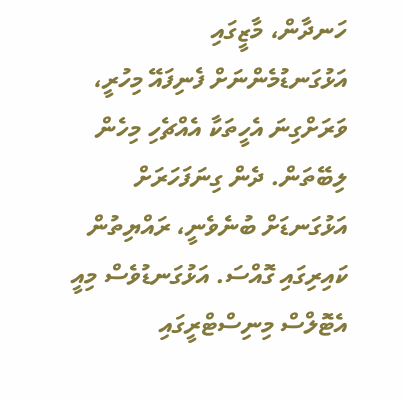ހަނދާން، މާޒީގައި އަޅުގަނޑުމެންނަށް ފެނިފައޭ މިހުރީ، ވަރަށްގިނަ އެހީތަކާ އެއްޗެހި މިހެން ލިބޭތަން. ދެން ގިނަފަހަރަށް އަޅުގަނޑަށް ބުނެވެނީ، ރައްޔިތުން ކައިރިގައި ގޮއްސަ. އަޅުގަނޑުވެސް މިއީ އެޓޮލްސް މިނިސްޓްރީގައި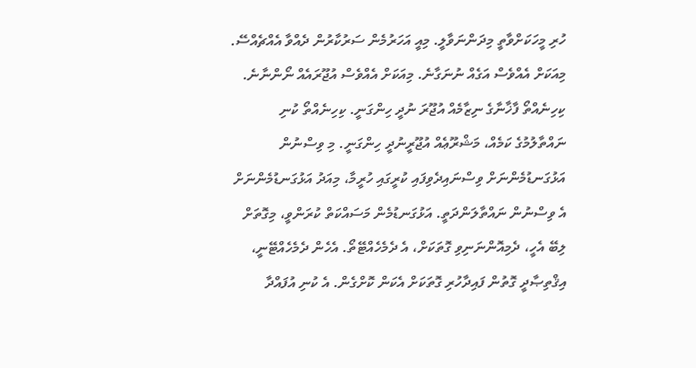ހުރި މީހަކަށްވާތީ މިދަންނަވާލީ. މިއީ އަހަރުމެން ސަރުކާރުން ދެއްވާ އެއްޗެއްސޭ. މިއަކަށް އެއްވެސް އަގެއް ނުނަގާނެ. މިއަކަށް އެއްވެސް އުޖޫރައެއް ނޯންނާނެ. ކިހިނެއްތޯ ފާޚާނާގެ ނިޒާމެއް އުޖޫރަ ނުދީ ހިންގަނީ. ކިހިނެއްތޯ ކުނި ނައްތާލުމުގެ ކަމެއް، މަޝްރޫޢެއް އުޖޫރީނުދީ ހިންގަނީ. މި ވިސްނުން އަޅުގަނޑުމެންނަށް ވިސްނައިދެވިފައި ކުރީގައި ހުރީމާ، މިއަދު އަޅުގަނޑުމެންނަށް އެ ވިސްނުން ނައްތާލަންދަތީ. އަޅުގަނޑުމެން މަސައްކަތް ކުރަންވީ، މިގޮތަށް ލިބޭ އެހީ، ދެމިއޮންނަނިވި ގޮތަކަށް، އެ ދެމެހެއްޓޭތޯ. އެހެން ދެމެހެއްޓޭނީ، އިޤްތިޞާދީ ގޮތުން ފައިދާހުރި ގޮތަކަށް އެކަން ކޮށްގެން. އެ ކުނި އުފައްދާ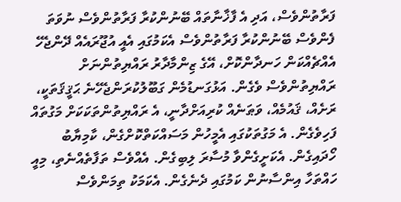ފަރާތުންވެސް، އަދި އެ ފާޚާނާތައް ބޭނުންކުރާ ފަރާތުންވެސް ނުވަތަ ފެންވެސް ބޭނުންކުރާ ފަރާތުންވެސް އެކަމުގައި އެއީ އުޖޫރައެއް ދޭންޖެހޭ އެއްޗެއްކަން ހަނދާންކޮށް، އޭގެ ޒިންމާދާރު ރައްޔިތުންނަށް ރައްޔިތުންވެސް ވެގެން. އަޅުގަނޑުމެން ގަބޫލުކުރަންޖެހޭނެ ޙަޤީޤަތަކީ، ރަށެއް، ޤައުމެއް، ވަޠަނެއް ކުރިއަށްދާނީ، އެ ރައްޔިތުންތަކަކަށް މަގުތައް ފަހިވެގެން. އެ މަގުތަކުގައި އެމީހުން މަސައްކަތްކޮށްގެން، ކާމިޔާބު ހޯދައިގެން. އެކަށީގެންވާ މުސާރަ ލިބިގެން. އެއްވެސް ތަފާތެއްނެތި، މިއީ ހައްތަހާ އިންސާނުން ކަމުގައި ދެނެގެން. އެކަމަކު ތިމަންވެސް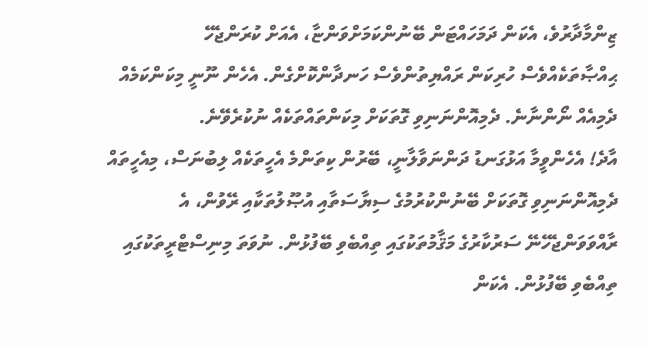ޒިންމާދާރުވެ، އެކަން ދަމަހައްޓަން ބޭނުންކަމަށްވަންޏާ، އެއަށް ކުރަންޖެހޭ ޙިއްޞާތަކެއްވެސް ހުރިކަން ރައްޔިތުންވެސް ހަނދާންކޮށްގެން. އެހެން ނޫނީ މިކަންކަމެއް ދެމިއެއް ނޯންނާނެ. ދެމިއޮންނަނިވި ގޮތަކަށް މިކަންތައްތަކެއް ނުކުރެވޭނެ.
އާދެ! އެހެންވީމާ އަޅުގަނޑު ދަންނަވާލާނީ، ބޭރުން ކިތަންމެ އެހީތަކެއް ލިބުނަސް، މިއެހީތައް ދެމިއޮންނަނިވި ގޮތަކަށް ބޭނުންކުރުމުގެ ސިޔާސަތާއި އުޞޫލުތަކާއި ރޭވުން، އެ ރާއްވަވަންޖެހޭނޭ ސަރުކާރުގެ މަޤާމުތަކުގައި ތިއްބެވި ބޭފުޅުން. ނުވަތަ މިނިސްޓްރީތަކުގައި ތިއްބެވި ބޭފުޅުން. އެކަން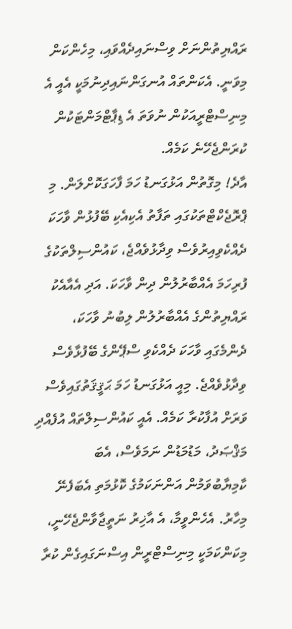ރައްޔިތުންނަށް ވިސްނައިދެއްވައި، މިހެންކަން މިވަނީ. އެކަންތައް އުނގަންނައިދިނުމަކީ އެއީ އެ މިނިސްޓްރީއަކުން ނުވަތަ އެ ޑިޕާޓްމަންޓަކުން ކުރަންޖެހޭނެ ކަމެއް.
އާދެ! މިގޮތުން އަޅުގަނޑު ހަމަ ފާހަގަކޮށްލަން. މި ޕްރޮޖެކްޓްތަކުގައި ތަފާތު އެކިއެކި ބޭފުޅުން ވާހަކަ ދެއްކެވިއިރުވެސް ވިދާޅުވެއްޖެ، ކައުންސިލްތަކުގެ ފުރިހަމަ އެއްބާރުލުން ދިން ވާހަކަ. އަދި އެއާއެކު ރައްޔިތުންގެ އެއްބާރުލުން ލިބުނު ވާހަކަ، ދެންމެގައި ވާހަކަ ދެއްކެވި ސްޕޭންގެ ބޭފުޅާވެސް ވިދާޅުވެއްޖެ. މިއީ އަޅުގަނޑު ހަމަ ޙަޤީޤަތުގައިވެސް ވަރަށް އުފާކުރާ ކަމެއް. އެއީ ކައުންސިލްތައް އުފެއްދި މަޤްޞަދު، މަޑުމަޑުން ނަމަވެސް، އެބަ ކާމިޔާބުވަމުން އަންނަކަމުގެ ކޮޅުމަތި އެބަފެނޭ މިހާރު. އެހެންވީމާ، އެ އާޚިރު ނަތީޖާވާންޖެހޭނީ، މިކަންކަމަކީ މިނިސްޓްރީން އިސްނަގައިގެން ކުރާ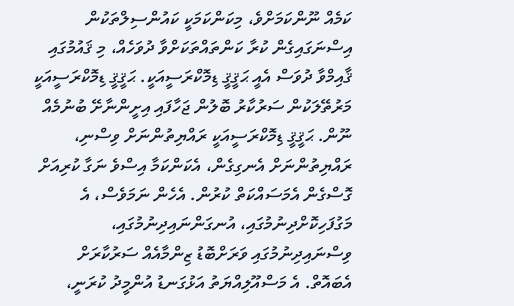ކަމެއް ނޫންކަމަށްވެ، މިކަންކަމަކީ ކައުންސިލްތަކުން އިސްނަގައިގެން ކުރާ ކަންތައްތަކަށްވާ ދުވަހެއް، މި ޤައުމުގައި ޤާއިމްވާ ދުވަސް އެއީ ޙަޤީޤީ ޑިމޮކްރަސީއަކީ. ޙަޤީޤީ ޑިމޮކްރަސީއަކީ މަރުތޭލަކުން ސަރުކާރު ބޮލުން ޖަހާފައި އިށީންނާށޭ ބުނުމެއް ނޫން. ޙަޤީޤީ ޑިމޮކްރަސީއަކީ ރައްޔިތުންނަށް ވިސްނި، ރައްޔިތުންނަށް އެނގިގެން، އެކަންކަމާ އިސްވެ ނަގާ ކުރިއަށް ގޮސްގެން އެމަސައްކަތް ކުރުން. އެހެން ނަމަވެސް، އެ މަގުފަހިކޮށްދިނުމުގައި، އުނގަންނައިދިނުމުގައި، ވިސްނައިދިނުމުގައި ވަރަށްބޮޑު ޒިންމާއެއް ސަރުކާރަށް އެބައޮތް. އެ މަސްއޫލިއްޔަތު އަޅުގަނޑު އުންމީދު ކުރަނީ،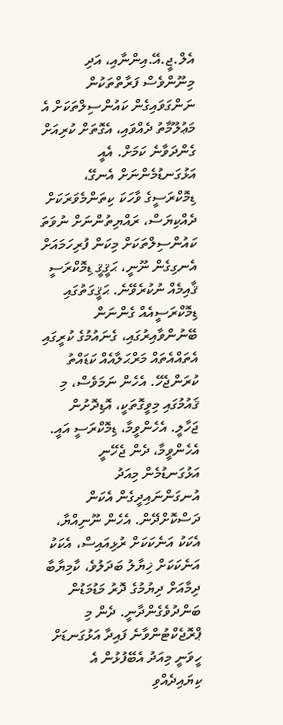އެލް.ޖީ.އޭ.އިންނާއި، އަދި މިނޫންވެސް ފަރާތްތަކުން ނަންގަވައިގެން ކައުންސިލްތަކަށް އެ މަޢުލޫމާތު ދެއްވައި، އެގޮތަށް ކުރިއަށް ގެންދަވާނެ ކަމަށް. އެއީ އަޅުގަނޑުމެންނަށް އެނގޭ، ޑިމޮކްރަސީގެ ވާހަކަ ކިތަންމެވަރަކަށް ދެއްކިޔަސް، ރައްޔިތުންނަށް ނުވަތަ ކައުންސިލްތަކަށް މިކަން ފުރިހަމައަށް އެނގިގެން ނޫނީ، ޙަޤީޤީ ޑިމޮކްރަސީ ޤާއިމެއް ނުކުރެވޭނެ. ޙަޤީގަތުގައި ޑިމޮކްރަސީއެއް ގެންނަން ބޭނުންވާއިރުގައި، ގެނައުމުގެ ކުރީގައި އެތައްއެތައް މަރްޙަލާއެއް ކަޑައްތު ކުރަންޖެހޭ. އެހެން ނަމަވެސް، މި ޤައުމުގައި މިވީގޮތަކީ، އޮޑިދޮށުން ޖަހާލީ. އެހެންވީމާ، ޑިމޮކްރަސީ އައީ. އެހެންވީމާ، ދެން ޖެހޭނީ އަޅުގަނޑުމެން މިއަދު އުނގަންނައިދީގެން އެކަން ދަސްކޮށްދޭން. އެހެން ނޫނިއްޔާ، އެކަކު އަނެކަކަށް ރުޅިއައިސް، އެކަކު އަނެކަކަށް ޚިޔާލު ބަދަލުވެ، ކާމިޔާބާ ދިމާއަށް ދިޔުމުގެ ދޮރު މަޑުމަޑުން ބަންދުވެގެންދާނީ. ދެން މި ޕްރޮޖެކްޓުންވާނެ ފައިދާ އަޅުގަނޑަށް ހީވަނީ މިއަދު އެބޭފުޅުން އެ ކިޔައިދެއްވި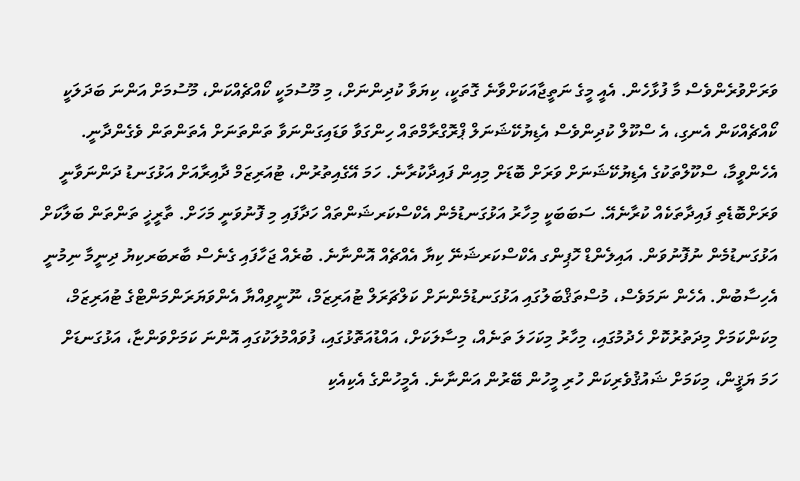ވަރަށްވުރެންވެސް މާ ފުޅާހެން. އެއީ މީގެ ނަތީޖާއަކަށްވާނެ ގޮތަކީ، ކިޔަވާ ކުދިންނަށް، މި މޫސުމަކީ ކޯއްޗެއްކަން، މޫސުމަށް އަންނަ ބަދަލަކީ ކޯއްޗެއްކަން އެނގި، އެ ސްކޫލް ކުދިންވެސް އެޑިޔުކޭޝަނަލް ޕްރޮގްރާމްތައް ހިންގަވާ ވަޑައިގަންނަވާ ތަންތަނަށް އެތަންތަން ވެގެންދާނީ. އެހެންވީމާ، ސްކޫލްތަކުގެ އެޑިޔުކޭޝަނަށް ވަރަށް ބޮޑަށް މިއިން ފައިދާކުރާނެ. ހަމަ އޭގެއިތުރުން، ޓުއަރިޒަމް ދާއިރާއަށް އަޅުގަނޑު ދަންނަވާނީ ވަރަށްބޮޑެތި ފައިދާތަކެއް ކުރާނެއޭ. ސަބަބަކީ މިހާރު އަޅުގަނޑުމެން އެކްސްކަރޝަންތައް ހަދާފައި މި ފޮނުވަނީ މަހަށް. ތާރީޚީ ތަންތަން ބަލާކަށް އަޅުގަނޑުމެން ނުފޮނުވަން. އައިލެންޑް ހޮޕިންގ އެކްސްކަރޝަނޭ ކިޔާ އެއްޗެއް އޮންނާނެ. ބުރެއް ޖަހާފައި ގެނެސް ބާރބަރކިޔު ދިނީމާ ނިމުނީ އެހިސާބުން. އެހެން ނަމަވެސް، މުސްތަޤްބަލުގައި އަޅުގަނޑުމެންނަށް ކަލްޗަރަލް ޓުއަރިޒަމް، ނޫނީވިއްޔާ އެންވަޔަރަންމަންޓްގެ ޓުއަރިޒަމް، މިކަންކަމަށް މިދަތުރުކޮށް ހެދުމުގައި، މިހާރު މިކަހަލަ ތަނެއް، މިސާލަކަށް، އައްޑުއަތޮޅުގައި، ފުވައްމުލަކުގައި އޮންނަ ކަމަށްވަންޏާ، އަޅުގަނޑަށް ހަމަ ޔަޤީން، މިކަމަށް ޝައުޤުވެރިކަން ހުރި މީހުން ބޭރުން އަންނާނެ. އެމީހުންގެ އެކިއެކި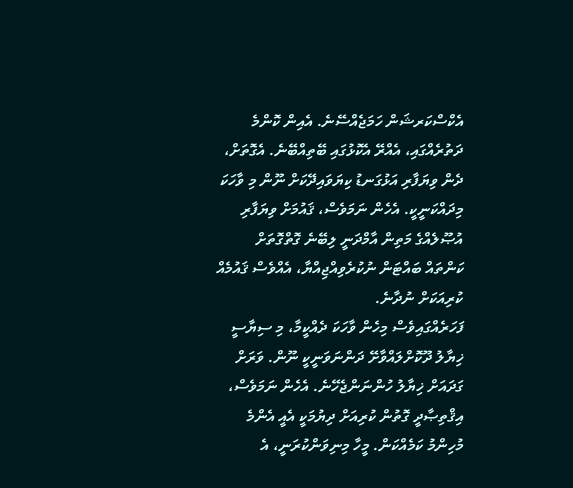އެކްސްކަރޝަން ހަމަޖެއްސޭނެ. އެއިން ކޮންމެ ދަތުރެއްގައި، އެއްރޭ އެކޮޅުގައި ބޭތިއްބޭނެ. އެގޮތަށް، ދެން ވިޔަފާރި އަޅުގަނޑު ކިޔަވައިދޭކަށް ނޫން މި ވާހަކަ މިދައްކަނީކީ. އެހެން ނަމަވެސް، ޤައުމަށް ވިޔަފާރި އުޞޫލެއްގެ މަތިން އާމްދަނީ ލިބޭނެ ގޮތްގޮތަށް ކަންތައް ބައްޓަން ނުކުރެވިއްޖިއްޔާ، އެއްވެސް ޤައުމެއް ކުރިއަކަށް ނުދާނެ.
ފަހަރެއްގައިވެސް މިހެން ވާހަކަ ދެއްކީމާ، މި ސިޔާސީ ޚިޔާލު ދޫކޮށްލައްވާށޭ ދަންނަވަނީކީ ނޫން. ވަރަށް ގަދައަށް ޚިޔާލު ހުންނަންޖެހޭނެ. އެހެން ނަމަވެސް، އިޤްތިޞާދީ ގޮތުން ކުރިއަށް ދިޔުމަކީ އެއީ އެންމެ މުހިންމު ކަމެއްކަން. މީހާ މިނިވަންކުރަނީ، އެ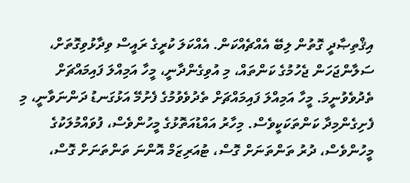އިޤްތިޞާދީ ގޮތުން ލިބޭ އެއްޗެއްކަން. އެއްކަލަ ކުރީގެ ރައީސް ވިދާޅުވިގޮތަށް، ސަލާންޖަހަން ޖެހުމުގެ ކަންތައް، މި އުވިގެންދާނީ، މީހާ އަމިއްލަ ފައިމައްޗަށް ތެދުވެވުނީމަ. މީހާ އަމިއްލަ ފައިމައްޗަށް ތެދުވެވުމުގެ ފެށުމޭ އަޅުގަނޑު ދަންނަވާނީ، މި ފެށިގެންމިދާ ކަންތަކަކީވެސް. މިހާރު އައްޑުއަތޮޅުގެ މީހުންވެސް، ފުވައްމުލަކުގެ މީހުންވެސް، ދުރު ތަންތަނަށް ގޮސް، ޓުއަރިޒަމް އޮންނަ ތަންތަނަށް ގޮސް،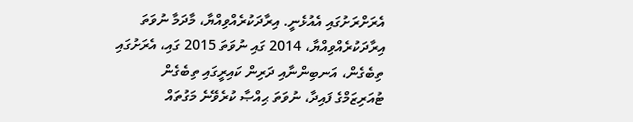އެރަށްރަށުގައި އެއުޅެނީ. އިރާދަކުރެއްވިއްޔާ، މާދަމާ ނުވަތަ އިރާދަކުރެއްވިއްޔާ، 2014 ގައި ނުވަތަ 2015 ގައި، އެރަށުގައި ތިބެގެން، އަނބިންނާއި ދަރިން ކައިރީގައި ތިބެގެން ޓުއަރިޒަމްގެ ފައިދާ، ނުވަތަ ޙިއްޞާ ކުރެވޭނެ މަގުތައް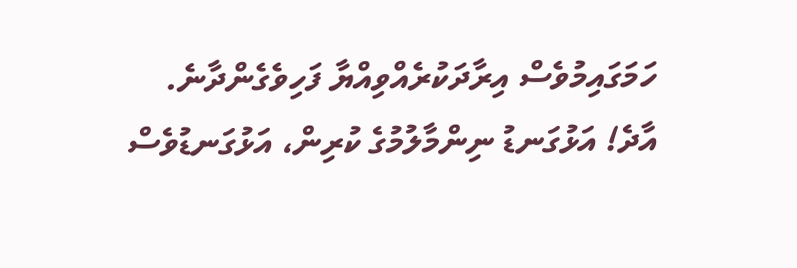ހަމަގައިމުވެސް އިރާދަކުރެއްވިއްޔާ ފަހިވެގެންދާނެ.
އާދެ! އަޅުގަނޑު ނިންމާލުމުގެ ކުރިން، އަޅުގަނޑުވެސް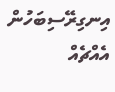އިނގިރޭސިބަހުން އެއްޗެއް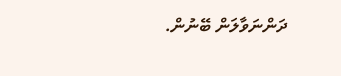ދަންނަވާލަން ބޭނުން.